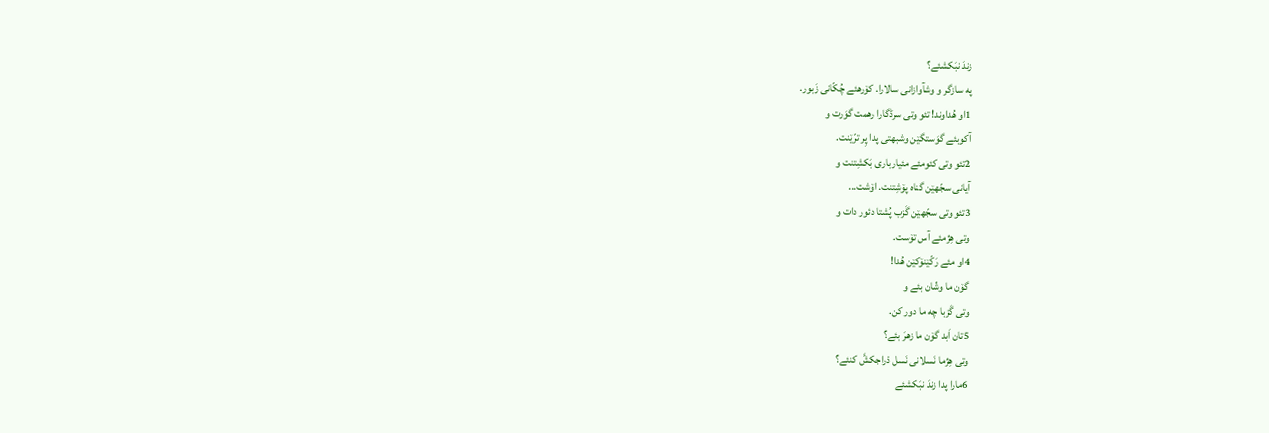زندَ نبَکشئے؟
په سازگر و وشآوازانی سالارا. کۆرهئے چُکّانی زَبور.
1او هُداوند! تئو وتی سرڈگارا رهمت گوَرت و
آکوبئے گوَستگێن وشبهتی پدا پِر ترّێنت.
2تئو وتی کئومئے مئیارباری بَکشِتنت و
آیانی سجّهێن گناه پۆشِتنت. اۆشت...
3تئو وتی سجّهێن گَزب پُشتا دئور دات و
وتی هِژمئے آس تۆست.
4او مئے رَکّێنۆکێن هُدا!
گۆن ما وشّان بئے و
وتی گَزبا چه ما دور کن.
5تان اَبد گۆن ما زهرَ بئے؟
وتی هِژما نَسلانی نَسل دْراجکشَّ کنئے؟
6مارا پدا زندَ نبَکشئے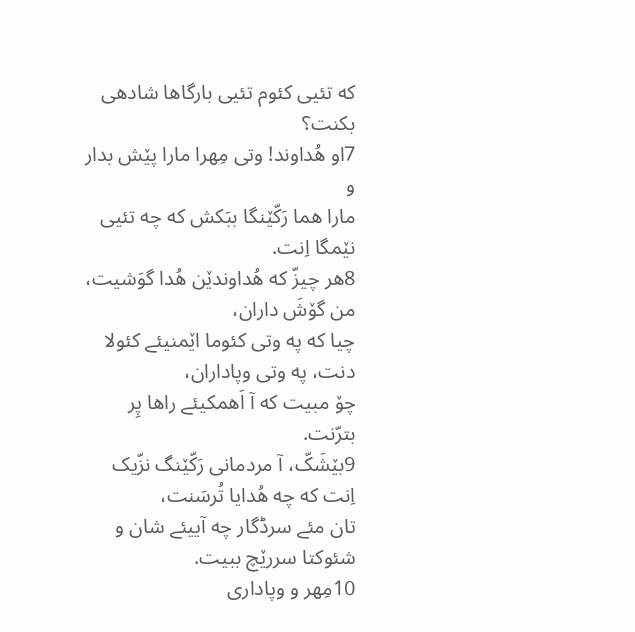که تئیی کئوم تئیی بارگاها شادهی بکنت؟
7او هُداوند! وتی مِهرا مارا پێش بدار و
مارا هما رَکّێنگا ببَکش که چه تئیی نێمگا اِنت.
8هر چیزّ که هُداوندێن هُدا گوَشیت، من گۆشَ داران،
چیا که په وتی کئوما اێمنیئے کئولا دنت، په وتی وپاداران،
چۆ مبیت که آ اَهمکیئے راها پِر بترّنت.
9بێشَکّ، آ مردمانی رَکّێنگ نزّیک اِنت که چه هُدایا تُرسَنت،
تان مئے سرڈگار چه آییئے شان و شئوکتا سررێچ ببیت.
10مِهر و وپاداری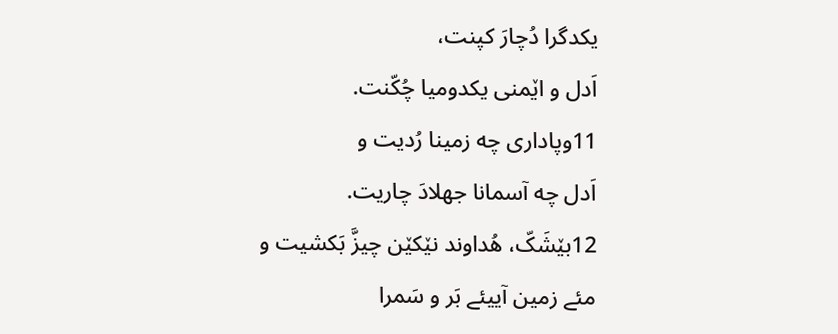یکدگرا دُچارَ کپنت،
اَدل و اێمنی یکدومیا چُکّنت.
11وپاداری چه زمینا رُدیت و
اَدل چه آسمانا جهلادَ چاریت.
12بێشَکّ، هُداوند نێکێن چیزَّ بَکشیت و
مئے زمین آییئے بَر و سَمرا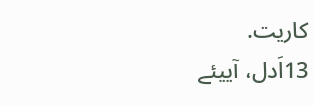کاریت.
13اَدل، آییئے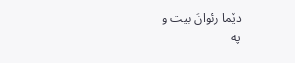دێما رئوانَ بیت و
په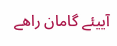آییئے گامان راهے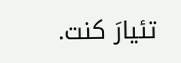تئیارَ کنت.